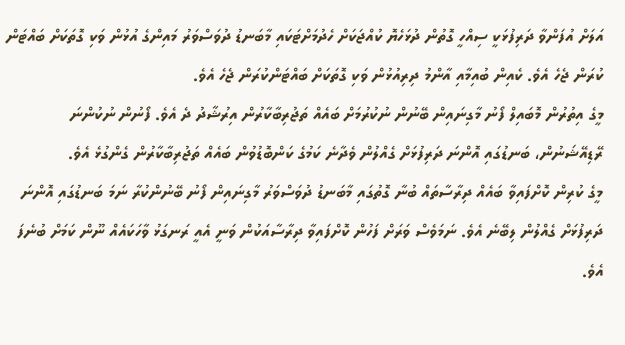އަލަށް އުފަންވާ ދަރިފުޅަކީ ސިއްހީ ގޮތުން ދުޅަހެޔޮ ކުއްޖަކަށް ހެދުމަށްޓަކައި މާބަނޑު ދުވަސްވަރު މައިންގެ އުޅުން ވަކި ގޮތަކަށް ބައްޓަން ކުރަން ޖެހެ އެވެ. ކެއިން ބުއިމާއި އާންމު ދިރިއުޅުން ވަކި ގޮތަކަށް ބައްޓަންކުރަން ޖެހެ އެވެ.
މީގެ އިތުރުން މޮބައިލް ފޯނު މާގިނައިން ބޭނުން ނުކުރުމަށް ބައެއް ތަޖުރިބާކާރުން އިރުޝާދު ދެ އެވެ. ފޯނުން ނުކުންނަ ރޭޑިއޭޝަނުން، ބަނޑުގައި އޮންނަ ދަރިފުޅަށް ގެއްލުން ވެދާނެ ކަމުގެ ކަންބޮޑުވުން ބައެއް ތަޖުރިބާކާރުން ގެންގުޅެ އެވެ.
މީގެ ކުރިން ކޮށްފައިވާ ބައެއް ދިރާސާތައް ބުނާ ގޮތުގައި މާބަނޑު ދުވަސްވަރު މާގިނައިން ފޯނު ބޭނުންކުރާ ނަމަ ބަނޑުގައި އޮންނަ ދަރިފުޅަށް ގެއްލުން ލިބޭނެ އެވެ. ނަމަވެސް ވަރަށް ފަހުން ކޮށްފައިވާ ދިރާސާއަކުން ވަނީ އެއީ ރަނގަޅު ވާހަކައެއް ނޫން ކަމަށް ބުނެފަ އެވެ.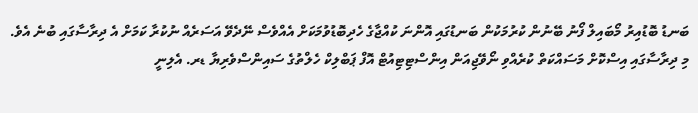ބަނޑު ބޮޑުއިރު މޯބައިލް ފޯނު ބޭނުން ކުރުމަކުން ބަނޑުގައި އޮންނަ ކުއްޖާގެ ހެދިބޮޑުވުމަކަށް އެއްވެސް ނޭދެވޭ އަސަރެއް ނުކުރާ ކަމަށް އެ ދިރާސާގައި ބުނެ އެވެ. މި ދިރާސާގައި އިސްކޮށް މަސައްކަތް ކުރެއްވި ނޯވޭޖިއަން އިންސްޓިޓިއުޓް އޮފް ޕަބްލިކް ހެލްތުގެ ސައިންސްވެރިޔާ ޑރ. އެލިނީ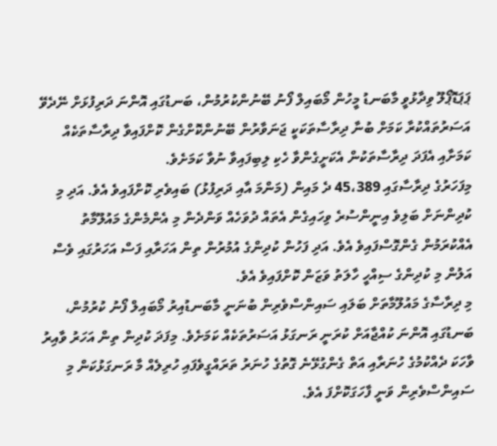ޕަޕަޑޮޕޯލޫ ވިދާޅުވީ މާބަނޑު މީހުން މޯބައިލް ފޯނު ބޭނުންކުރުމުން، ބަނޑުގައި އޮންނަ ދަރިފުޅަށް ނޭދެވޭ އަސަރުތައްކުރާ ކަމަށް ބުނާ ދިރާސާތަކަކީ ޖަނަވާރުން ބޭނުންކޮށްގެން ކޮށްފައިވާ ދިރާސާތަކެއް ކަމަށާއި އެފަދަ ދިރާސާތަކުން އެކަށީގެންވާ ހެކި ލިބިފައިވާ ނުވާ ކަމަށެވެ.
މިފަހަރުގެ ދިރާސާގައި 45،389 ދެ މައިން (މަންމަ އާއި ދަރިފުޅު) ބައިވެރި ކޮށްފައިވެ އެވެ. އަދި މި ކުދިންނަށް ބަލިވެ އިނީންސުރެ ވިހައިގެން އެތައް ދުވަހެއް ވަންދެން މި އެންމެންގެ މައުލޫމާތު އެއްކުރަމުން ގެންގޮސްފައިވެ އެވެ. އަދި ފަހުން ކުދިންގެ އުމުރުން ތިން އަހަރާއި ފަސް އަހަރުގައި ވެސް އަލުން މި ކުދިންގެ ސިއްހީ ހާލަތު ވަޒަން ކޮށްފައިވެ އެވެ.
މި ދިރާސާގެ މައުލޫމާތަށް ބަލައި ސައިންސްވެރިން ބުނަނީ މާބަނޑުއިރު މޯބައިލް ފޯނު ކުރުމުން، ބަނޑުގައި އޮންނަ ކުއްޖާއަށް ކުރަނީ ރަނގަޅު އަސަރުތަކެއް ކަމަށެވެ. މިފަދަ ކުދިން ތިން އަހަރު ވާއިރު ވާހަކަ ދެއްކުމުގެ ހުނަރާއި އަތް ގެންގުޅޭނެ ގޮތުގެ ހުނަރު ތަރައްގީވެފައި ހުރިލެއް މާ ރަނގަޅުކަން މި ސައިންސްވެރިން ވަނީ ފާހަގަކޮށްފަ އެވެ.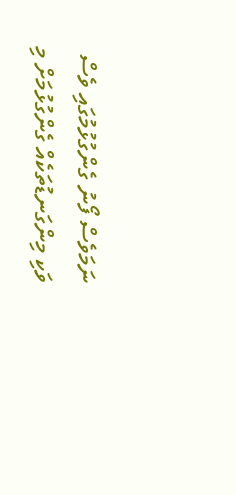ނަމަވެސް ފޯނު ގެންގުޅުމުގައި ވެސް ވަކި މިންގަނޑުތަކެއް ގެންގުޅުމަށް މި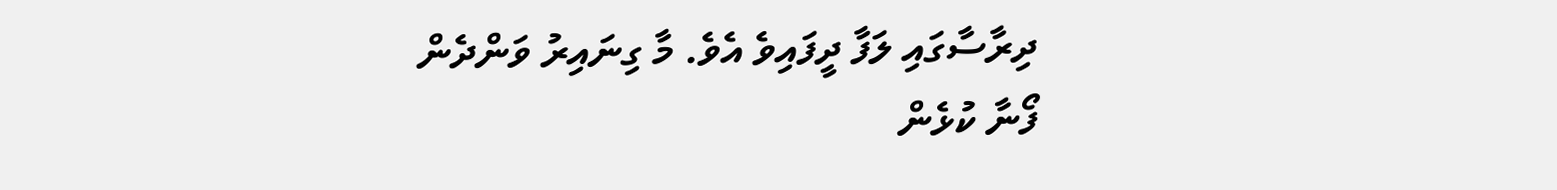ދިރާސާގައި ލަފާ ދީފައިވެ އެވެ. މާ ގިނައިރު ވަންދެން ފޯނާ ކުޅެން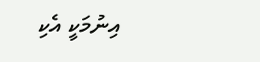އިނުމަކީ އެކި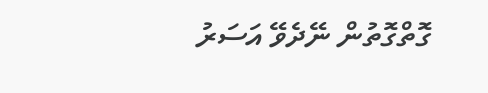ގޮތްގޮތުން ނޭދެވޭ އަސަރު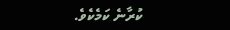ކުރާނެ ކަމެކެވެ.